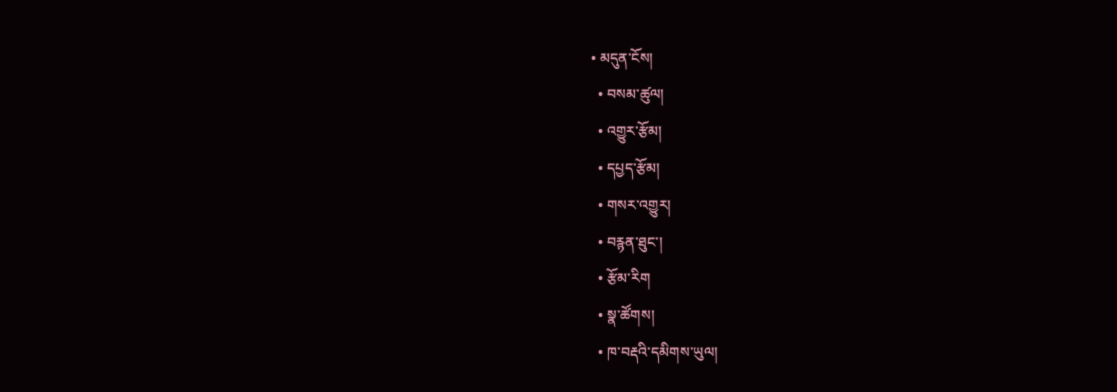• མདུན་ངོས།
  • བསམ་ཚུལ།
  • འགྱུར་རྩོམ།
  • དཔྱད་རྩོམ།
  • གསར་འགྱུར།
  • བརྙན་ཐུང་།
  • རྩོམ་རིག
  • སྣ་ཚོགས།
  • ཁ་བརྡའི་དམིགས་ཡུལ།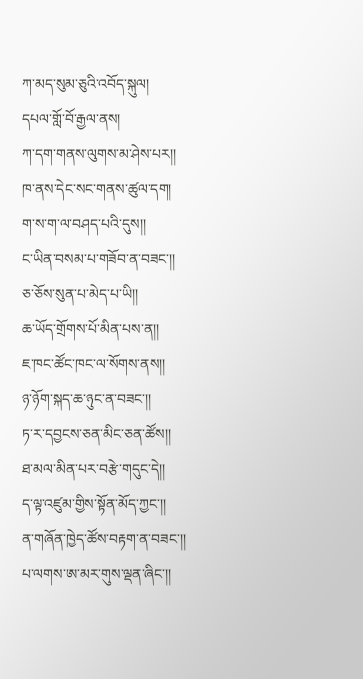ཀ་མད་སུམ་ཅུའི་འབོད་སྐུལ།
དཔལ་གློ་བོ་རྒྱལ་ནས།
ཀ་དག་གནས་ལུགས་མ་ཤེས་པར།།
ཁ་ནས་དེང་སང་གནས་ཚུལ་དག།
ག་ས་ག་ལ་བཤད་པའི་དུས།།
ང་ཡིན་བསམ་པ་གཟོབ་ན་བཟང་།།
ཅ་ཅོས་སུན་པ་མེད་པ་ཡི།།
ཆ་ཡོད་གྲོགས་པོ་མིན་པས་ན།།
ཇ་ཁང་ཚོང་ཁང་ལ་སོགས་ནས།།
ཉ་ཉོག་སྐད་ཆ་ཉུང་ན་བཟང་།།
ཏ་ར་དབྱངས་ཅན་མིང་ཅན་ཚོས།།
ཐ་མལ་མིན་པར་བརྩེ་གདུང་དེ།།
ད་ལྟ་འཛུམ་གྱིས་སྟོན་མོད་ཀྱང་།།
ན་གཞོན་ཁྱེད་ཚོས་བརྟག་ན་བཟང་།།
པ་ལགས་ཨ་མར་གུས་ལྡན་ཞིང་།།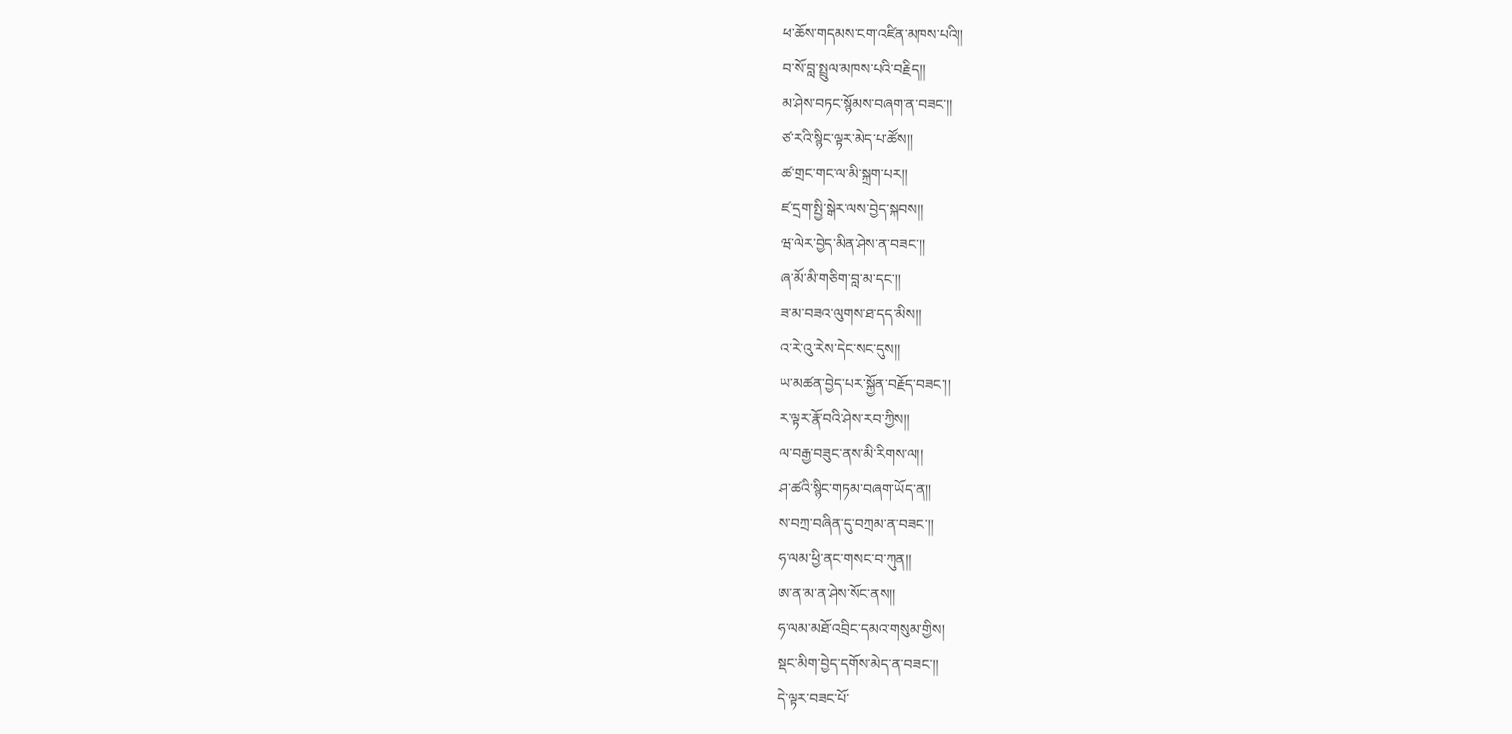ཕ་ཆོས་གདམས་ངག་འཛིན་མཁས་པའི།།
བ་སོ་བླ་སྤྲུལ་མཁས་པའི་བརྗིད།།
མ་ཤེས་བཏང་སྙོམས་བཞག་ན་བཟང་།།
ཙ་རའི་སྙིང་ལྟར་མེད་པ་ཚོས།།
ཚ་གྲང་གང་ལ་མི་སྐྲག་པར།།
ཛ་དྲག་སྤྱི་སྒེར་ལས་བྱེད་སྐབས།།
ཝ་ལེར་བྱེད་མིན་ཤེས་ན་བཟང་།།
ཞ་མོ་མི་གཅིག་བླ་མ་དང་།།
ཟ་མ་བཟའ་ལུགས་ཐ་དད་མིས།།
འ་རེ་འུ་རེས་དེང་སང་དུས།།
ཡ་མཚན་བྱེད་པར་སྐྱོན་བརྗོད་བཟང་།།
ར་ལྟར་རྣོ་བའི་ཤེས་རབ་ཀྱིས།།
ལ་བརྒྱ་བཟུང་ནས་མི་རིགས་ལ།།
ཤ་ཚའི་སྙིང་གཏམ་བཞག་ཡོད་ན།།
ས་བཀྲ་བཞིན་དུ་བཀྲམ་ན་བཟང་།།
ཧ་ལམ་ཕྱི་ནང་གསང་བ་ཀུན།།
ཨ་ན་མ་ན་ཤེས་སོང་ནས།།
ཧ་ལམ་མཐོ་འབྲིང་དམའ་གསུམ་གྱིས།
སྡང་མིག་བྱེད་དགོས་མེད་ན་བཟང་།།
དེ་ལྟར་བཟང་པོ་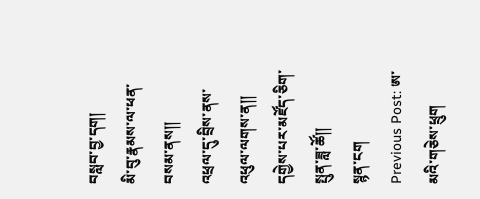བསླབ་བྱ་དག།
མི་བུ་རྣམས་ལ་ཕན་བསམ་ནས།།
འཕྲལ་དུ་བྲིས་ནས་འཕུལ་ལགས་ན།།
དགྱེས་པར་མཛོད་ཅིག་སྤུན་ཟླ་ཚོ།།
སྙན་ངག
Previous Post: ཨ་མའི་གཅེས་ཕྲུག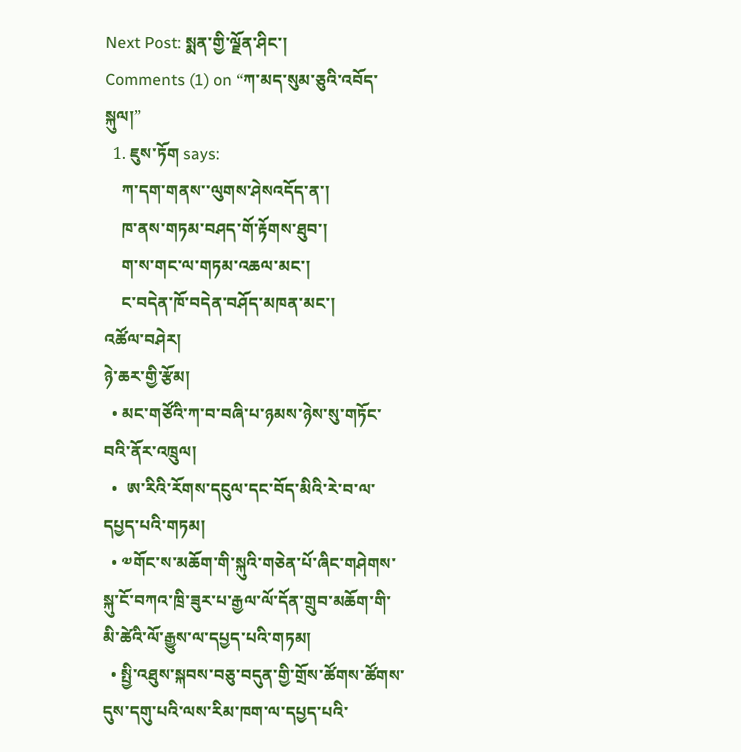Next Post: སྨན་གྱི་ལྗོན་ཤིང་།
Comments (1) on “ཀ་མད་སུམ་ཅུའི་འབོད་སྐུལ།”
  1. ཇུས་ཏོག says:
    ཀ་དག་གནས་་ལུགས་ཤེསའདོད་ན་།
    ཁ་ནས་གཏམ་བཤད་གོ་རྟོགས་ཐུབ་།
    ག་ས་གང་ལ་གཏམ་འཆལ་མང་།
    ང་བདེན་ཁོ་བདེན་བཤོད་མཁན་མང་།
འཚོལ་བཤེར།
ཉེ་ཆར་གྱི་རྩོམ།
  • མང་གཙོའི་ཀ་བ་བཞི་པ་ཉམས་ཉེས་སུ་གཏོང་བའི་ནོར་འཁྲུལ།
  •  ཨ་རིའི་རོགས་དངུལ་དང་བོད་མིའི་རེ་བ་ལ་དཔྱད་པའི་གཏམ།
  • ༧གོང་ས་མཆོག་གི་སྐུའི་གཅེན་པོ་ཞིང་གཤེགས་སྐུ་ངོ་བཀའ་ཁྲི་ཟུར་པ་རྒྱལ་ལོ་དོན་གྲུབ་མཆོག་གི་མི་ཚེའི་ལོ་རྒྱུས་ལ་དཔྱད་པའི་གཏམ།
  • སྤྱི་འཐུས་སྐབས་བཅུ་བདུན་གྱི་གྲོས་ཚོགས་ཚོགས་དུས་དགུ་པའི་ལས་རིམ་ཁག་ལ་དཔྱད་པའི་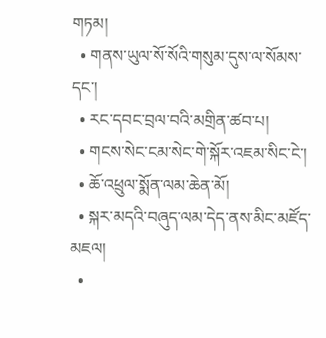གཏམ།
  • གནས་ཡུལ་སོ་སོའི་གསུམ་དུས་ལ་སོམས་དང་།
  • རང་དབང་བྲལ་བའི་མགྲིན་ཚབ་པ།
  • གངས་སེང་ངམ་སེང་གེ་སྐོར་འཇམ་སིང་ངེ་།
  • ཆོ་འཕྲུལ་སྨོན་ལམ་ཆེན་མོ།
  • སྐར་མདའི་བཞུད་ལམ་དེད་ནས་མིང་མཛོད་མཇལ།
  •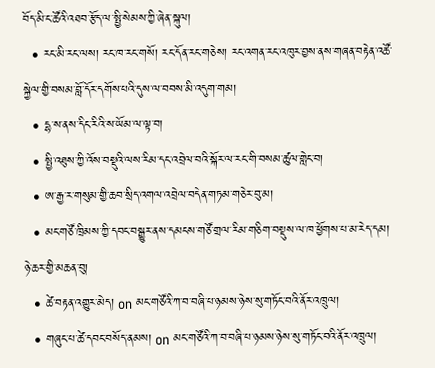བོད་མི་ང་ཚོའི་འཐབ་རྩོད་ལ་སྤྱི་སེམས་ཀྱི་ཞེན་སྐུལ།
  • རང་མི་རང་ལས། རང་ཁ་རང་གསོ། རང་དོན་རང་གཅེས། རང་འགན་རང་འཁུར་བྱས་ནས་གཞན་བརྟེན་འཚོ་སྐྱེལ་གྱི་བསམ་བློ་དོར་དགོས་པའི་དུས་ལ་བབས་མི་འདུག་གམ།
  • དྷ་ས་ནས་དིང་རིའི་ས་ཡོམ་ལ་ལྟ་བ།
  • སྤྱི་འཐུས་ཀྱི་འོས་བསྡུའི་ལས་རིམ་དང་འབྲེལ་བའི་སྐོར་ལ་རང་གི་བསམ་ཚུལ་གླེང་བ།
  • ཨ་རྒྱ་ར་གསུམ་གྱི་ཆབ་སྲིད་འགལ་འབྲེལ་བདེན་གཏམ་གཅེར་བུ་མ།
  • མང་གཙོ་ཁྲིམས་ཀྱི་དབང་བསྒྱུར་ནས་དམངས་གཙོ་གྲལ་རིམ་གཅིག་བསྡུས་ལ་ཁ་ཕྱོགས་པ་མ་རེད་དམ།
ཉེ་ཆར་གྱི་མཆན་བུ།
  • ཚེ་བརྟན་འགྱུར་མེད། on མང་གཙོའི་ཀ་བ་བཞི་པ་ཉམས་ཉེས་སུ་གཏོང་བའི་ནོར་འཁྲུལ།
  • གཞུང་པ་ཚེ་དབང་བསོད་ནམས། on མང་གཙོའི་ཀ་བ་བཞི་པ་ཉམས་ཉེས་སུ་གཏོང་བའི་ནོར་འཁྲུལ།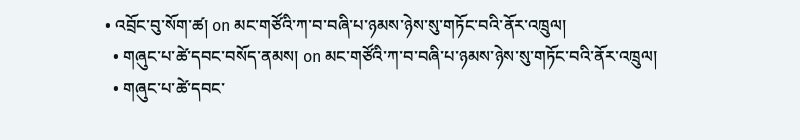• འབྲོང་བུ་སོག་ཚ། on མང་གཙོའི་ཀ་བ་བཞི་པ་ཉམས་ཉེས་སུ་གཏོང་བའི་ནོར་འཁྲུལ།
  • གཞུང་པ་ཚེ་དབང་བསོད་ནམས། on མང་གཙོའི་ཀ་བ་བཞི་པ་ཉམས་ཉེས་སུ་གཏོང་བའི་ནོར་འཁྲུལ།
  • གཞུང་པ་ཚེ་དབང་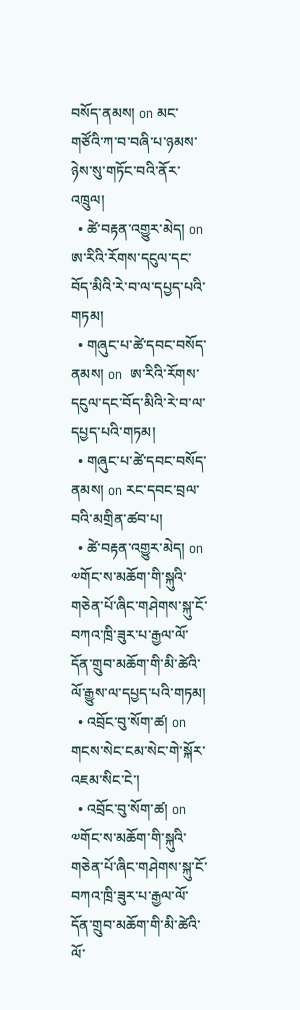བསོད་ནམས། on མང་གཙོའི་ཀ་བ་བཞི་པ་ཉམས་ཉེས་སུ་གཏོང་བའི་ནོར་འཁྲུལ།
  • ཚེ་བརྟན་འགྱུར་མེད། on  ཨ་རིའི་རོགས་དངུལ་དང་བོད་མིའི་རེ་བ་ལ་དཔྱད་པའི་གཏམ།
  • གཞུང་པ་ཚེ་དབང་བསོད་ནམས། on  ཨ་རིའི་རོགས་དངུལ་དང་བོད་མིའི་རེ་བ་ལ་དཔྱད་པའི་གཏམ།
  • གཞུང་པ་ཚེ་དབང་བསོད་ནམས། on རང་དབང་བྲལ་བའི་མགྲིན་ཚབ་པ།
  • ཚེ་བརྟན་འགྱུར་མེད། on ༧གོང་ས་མཆོག་གི་སྐུའི་གཅེན་པོ་ཞིང་གཤེགས་སྐུ་ངོ་བཀའ་ཁྲི་ཟུར་པ་རྒྱལ་ལོ་དོན་གྲུབ་མཆོག་གི་མི་ཚེའི་ལོ་རྒྱུས་ལ་དཔྱད་པའི་གཏམ།
  • འབྲོང་བུ་སོག་ཚ། on གངས་སེང་ངམ་སེང་གེ་སྐོར་འཇམ་སིང་ངེ་།
  • འབྲོང་བུ་སོག་ཚ། on ༧གོང་ས་མཆོག་གི་སྐུའི་གཅེན་པོ་ཞིང་གཤེགས་སྐུ་ངོ་བཀའ་ཁྲི་ཟུར་པ་རྒྱལ་ལོ་དོན་གྲུབ་མཆོག་གི་མི་ཚེའི་ལོ་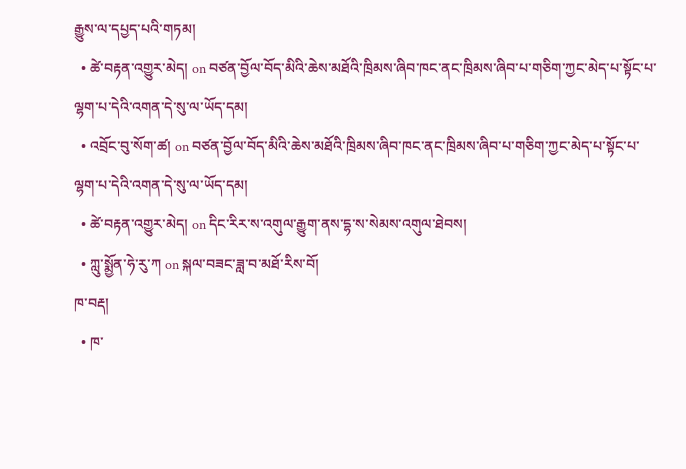རྒྱུས་ལ་དཔྱད་པའི་གཏམ།
  • ཚེ་བརྟན་འགྱུར་མེད། on བཙན་བྱོལ་བོད་མིའི་ཆེས་མཐོའི་ཁྲིམས་ཞིབ་ཁང་ནང་ཁྲིམས་ཞིབ་པ་གཅིག་ཀྱང་མེད་པ་སྟོང་པ་ལྷག་པ་དེའི་འགན་དེ་སུ་ལ་ཡོད་དམ།
  • འབྲོང་བུ་སོག་ཚ། on བཙན་བྱོལ་བོད་མིའི་ཆེས་མཐོའི་ཁྲིམས་ཞིབ་ཁང་ནང་ཁྲིམས་ཞིབ་པ་གཅིག་ཀྱང་མེད་པ་སྟོང་པ་ལྷག་པ་དེའི་འགན་དེ་སུ་ལ་ཡོད་དམ།
  • ཚེ་བརྟན་འགྱུར་མེད། on དིང་རིར་ས་འགུལ་རྒྱུག་ནས་དྷ་ས་སེམས་འགུལ་ཐེབས།
  • ཀླུ་སྨྱོན་ཧེ་རུ་ཀ on སྐལ་བཟང་ཟླ་བ་མཐོ་རིས་བོ།
ཁ་བརྡ།
  • ཁ་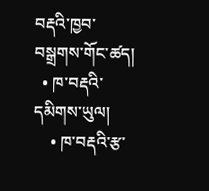བརྡའི་ཁྱབ་བསྒྲགས་གོང་ཚད།
  • ཁ་བརྡའི་དམིགས་ཡུལ།
    • ཁ་བརྡའི་རྩ་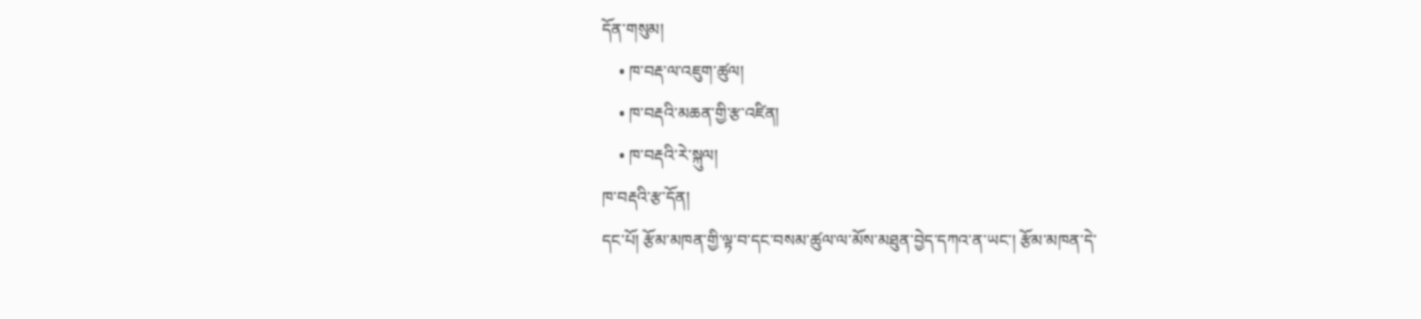དོན་གསུམ།
    • ཁ་བརྡ་ལ་འཇུག་ཚུལ།
    • ཁ་བརྡའི་མཆན་གྱི་རྩ་འཛིན།
    • ཁ་བརྡའི་རེ་སྐུལ།
ཁ་བརྡའི་རྩ་དོན།
དང་པོ། རྩོམ་མཁན་གྱི་ལྟ་བ་དང་བསམ་ཚུལ་ལ་མོས་མཐུན་བྱེད་དཀའ་ན་ཡང་། རྩོམ་མཁན་དེ་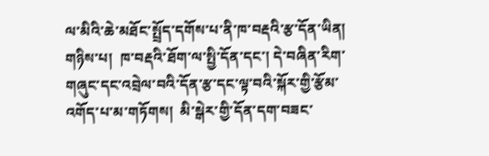ལ་མིའི་ཆེ་མཐོང་སྤྲོད་དགོས་པ་ནི་ཁ་བརྡའི་རྩ་དོན་ཡིན།
གཉིས་པ།  ཁ་བརྡའི་ཐོག་ལ་སྤྱི་དོན་དང་། དེ་བཞིན་རིག་གཞུང་དང་འབྲེལ་བའི་དོན་རྩ་དང་ལྟ་བའི་སྐོར་གྱི་རྩོམ་འགོད་པ་མ་གཏོགས།  མི་སྒེར་གྱི་དོན་དག་བཟང་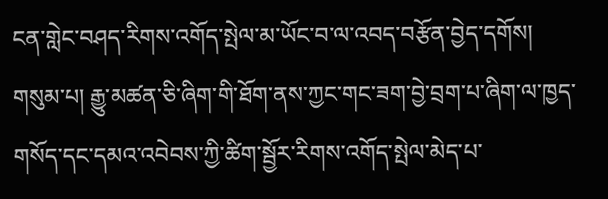ངན་གླེང་བཤད་རིགས་འགོད་སྤེལ་མ་ཡོང་བ་ལ་འབད་བརྩོན་བྱེད་དགོས།
གསུམ་པ། རྒྱུ་མཚན་ཅི་ཞིག་གི་ཐོག་ནས་ཀྱང་གང་ཟག་བྱེ་བྲག་པ་ཞིག་ལ་ཁྱད་གསོད་དང་དམའ་འབེབས་ཀྱི་ཚིག་སྦྱོར་རིགས་འགོད་སྤེལ་མེད་པ་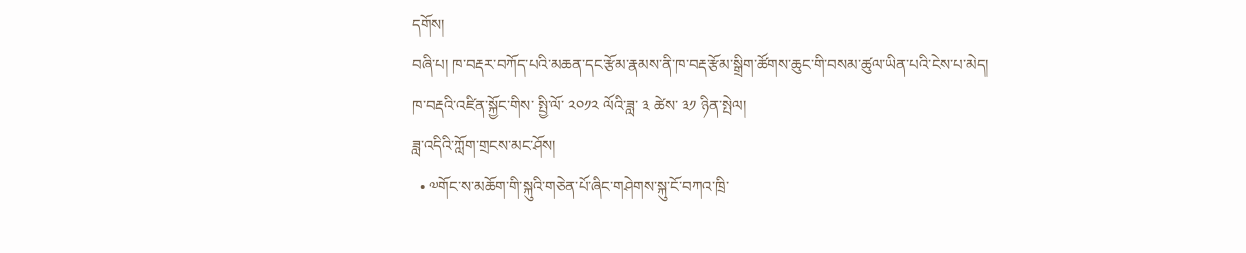དགོས།
བཞི་པ། ཁ་བརྡར་བཀོད་པའི་མཆན་དང་རྩོམ་རྣམས་ནི་ཁ་བརྡ་རྩོམ་སྒྲིག་ཚོགས་ཆུང་གི་བསམ་ཚུལ་ཡིན་པའི་ངེས་པ་མེད།
ཁ་བརྡའི་འཛིན་སྐྱོང་གིས་ སྤྱི་ལོ་ ༢༠༡༢ ལོའི་ཟླ་ ༣ ཚེས་ ༣༡ ཉིན་སྤེལ།
ཟླ་འདིའི་ཀློག་གྲངས་མང་ཤོས།
  • ༧གོང་ས་མཆོག་གི་སྐུའི་གཅེན་པོ་ཞིང་གཤེགས་སྐུ་ངོ་བཀའ་ཁྲི་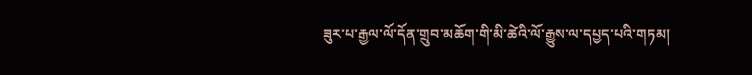ཟུར་པ་རྒྱལ་ལོ་དོན་གྲུབ་མཆོག་གི་མི་ཚེའི་ལོ་རྒྱུས་ལ་དཔྱད་པའི་གཏམ།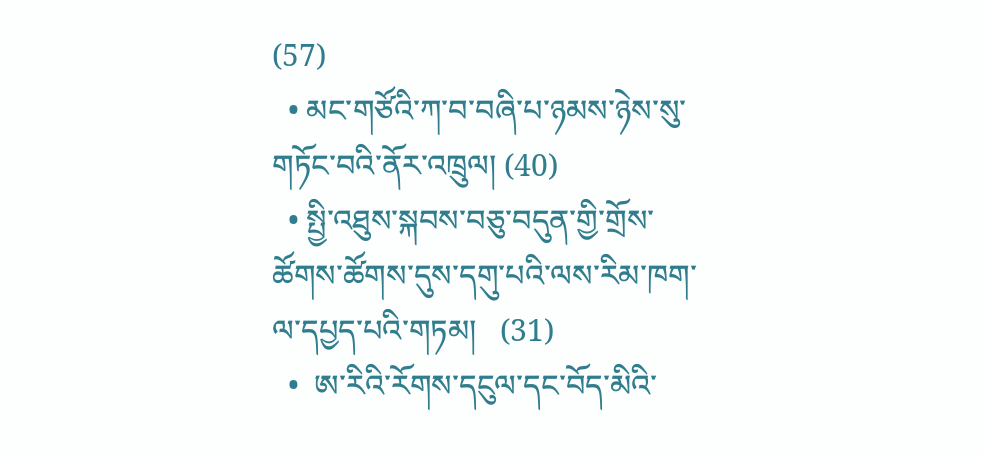(57)
  • མང་གཙོའི་ཀ་བ་བཞི་པ་ཉམས་ཉེས་སུ་གཏོང་བའི་ནོར་འཁྲུལ། (40)
  • སྤྱི་འཐུས་སྐབས་བཅུ་བདུན་གྱི་གྲོས་ཚོགས་ཚོགས་དུས་དགུ་པའི་ལས་རིམ་ཁག་ལ་དཔྱད་པའི་གཏམ།   (31)
  •  ཨ་རིའི་རོགས་དངུལ་དང་བོད་མིའི་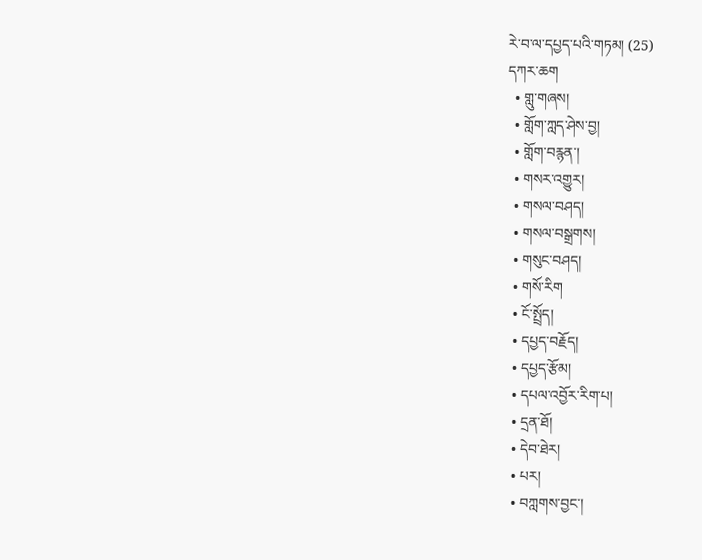རེ་བ་ལ་དཔྱད་པའི་གཏམ། (25)
དཀར་ཆག
  • གླུ་གཞས།
  • གློག་ཀླད་ཤེས་བྱ།
  • གློག་བརྙན་།
  • གསར་འགྱུར།
  • གསལ་བཤད།
  • གསལ་བསྒྲགས།
  • གསུང་བཤད།
  • གསོ་རིག
  • ངོ་སྤྲོད།
  • དཔྱད་བརྗོད།
  • དཔྱད་རྩོམ།
  • དཔལ་འབྱོར་རིག་པ།
  • དྲན་ཐོ།
  • དེབ་ཐེར།
  • པར།
  • བཀླགས་བྱང་།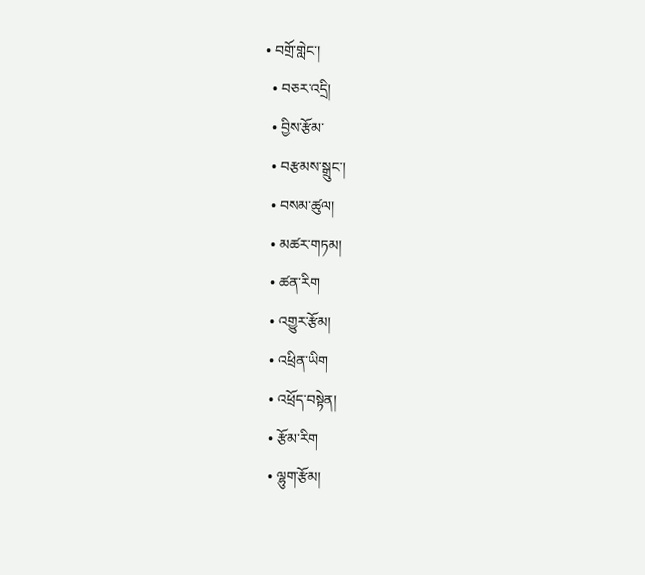• བགྲོ་གླེང་།
  • བཅར་འདྲི།
  • བྱིས་རྩོམ་
  • བརྩམས་སྒྲུང་།
  • བསམ་ཚུལ།
  • མཚར་གཏམ།
  • ཚན་རིག
  • འགྱུར་རྩོམ།
  • འཕྲིན་ཡིག
  • འཕྲོད་བསྟེན།
  • རྩོམ་རིག
  • ལྷུག་རྩོམ།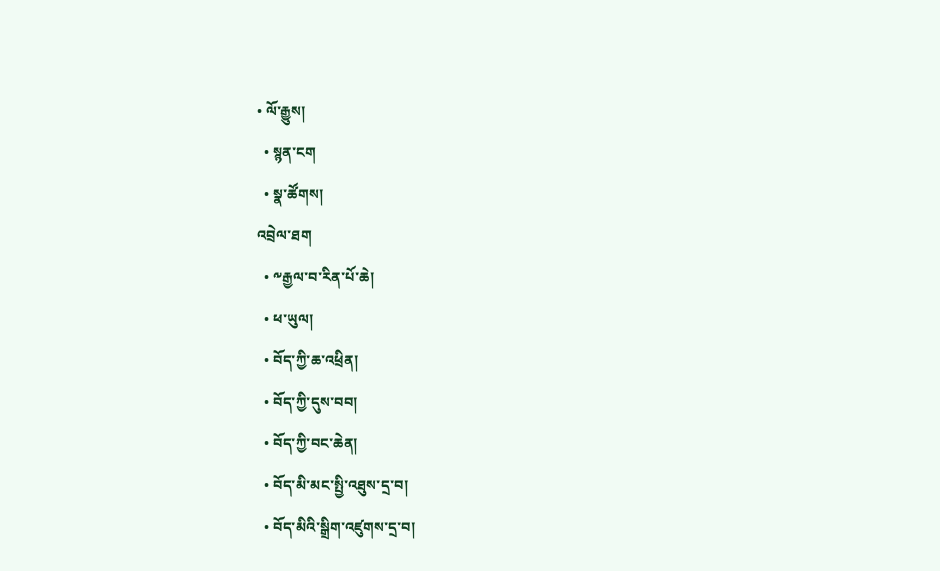• ལོ་རྒྱུས།
  • སྙན་ངག
  • སྣ་ཚོགས།
འབྲེལ་ཐག
  • ༸རྒྱལ་བ་རིན་པོ་ཆེ།
  • ཕ་ཡུལ།
  • བོད་ཀྱི་ཆ་འཕྲིན།
  • བོད་ཀྱི་དུས་བབ།
  • བོད་ཀྱི་བང་ཆེན།
  • བོད་མི་མང་སྤྱི་འཐུས་དྲ་བ།
  • བོད་མིའི་སྒྲིག་འཛུགས་དྲ་བ།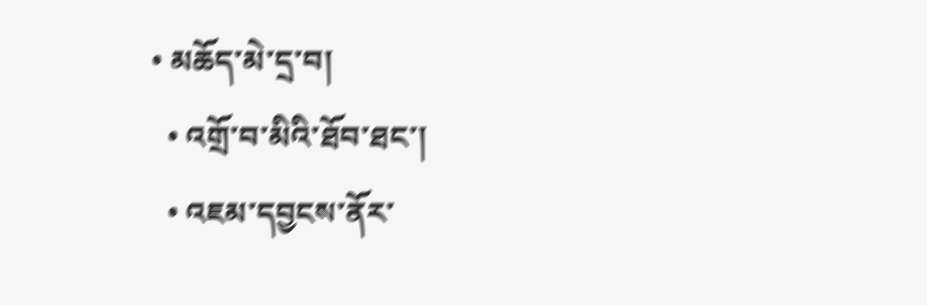• མཆོད་མེ་དྲ་བ།
  • འགྲོ་བ་མིའི་ཐོབ་ཐང་།
  • འཇམ་དབྱངས་ནོར་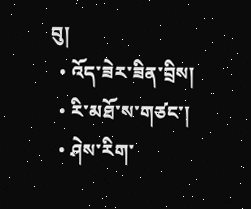བུ།
  • འོད་ཟེར་ཟིན་བྲིས།
  • རི་མཐོ་ས་གཙང་།
  • ཤེས་རིག་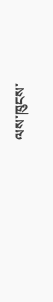ལས་ཁུངས་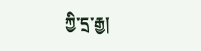ཀྱི་དྲ་རྒྱ།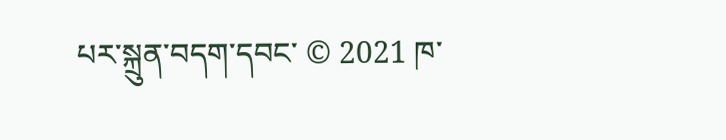པར་སྐྲུན་བདག་དབང་ © 2021 ཁ་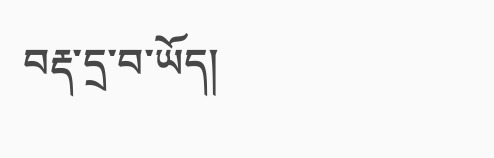བརྡ་དྲ་བ་ཡོད།